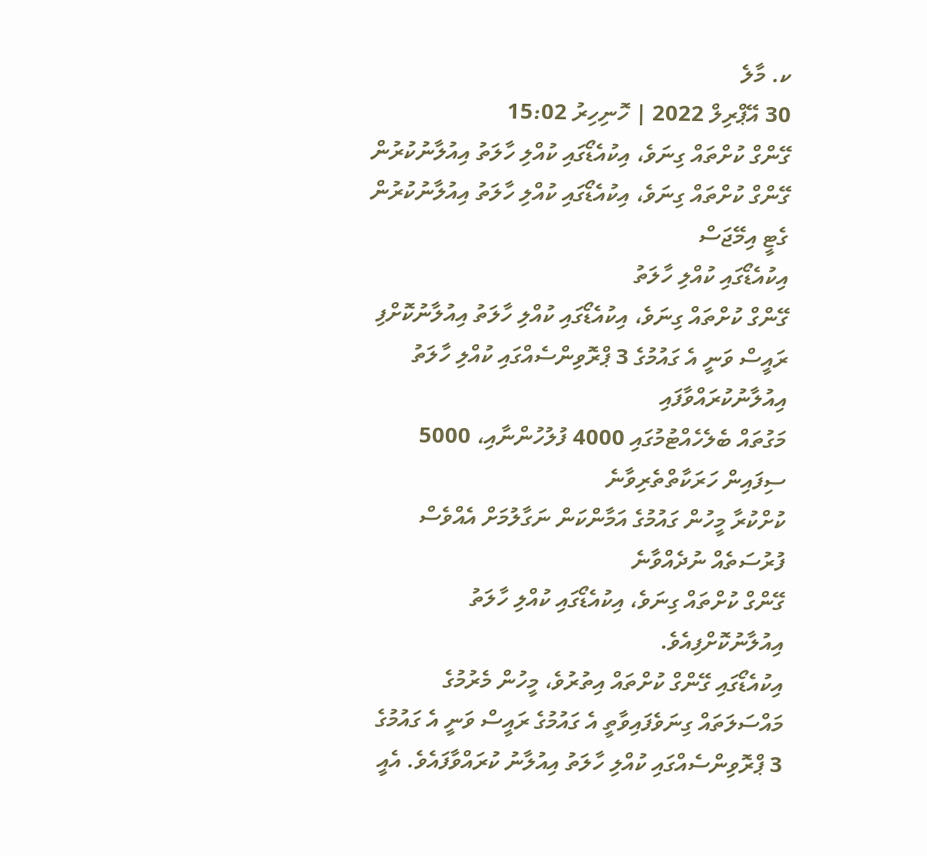ކ. މާލެ
30 އޭޕްރިލް 2022 | ހޮނިހިރު 15:02
ގޭންގް ކުށްތައް ގިނަވެ، އިކުއެޑޯގައި ކުއްލި ހާލަތު އިއުލާނުކުރުން
ގޭންގް ކުށްތައް ގިނަވެ، އިކުއެޑޯގައި ކުއްލި ހާލަތު އިއުލާނުކުރުން
ގެޓީ އިމޭޖަސް
އިކުއެޑޯގައި ކުއްލި ހާލަތު
ގޭންގް ކުށްތައް ގިނަވެ، އިކުއެޑޯގައި ކުއްލި ހާލަތު އިއުލާނުކޮށްފި
ރައީސް ވަނީ އެ ގައުމުގެ 3 ޕްރޮވިންސެއްގައި ކުއްލި ހާލަތު އިއުލާނުކުރައްވާފައި
މަގުތައް ބެލެހެއްޓުމުގައި 4000 ފުލުހުންނާއި، 5000 ސިފައިން ހަރަކާތްތެރިވާނެ
ކުށްކުރާ މީހުން ގައުމުގެ އަމާންކަން ނަގާލުމަށް އެއްވެސް ފުރުސަތެއް ނުދެއްވާނެ
ގޭންގް ކުށްތައް ގިނަވެ، އިކުއެޑޯގައި ކުއްލި ހާލަތު އިއުލާނުކޮށްފިއެވެ.
އިކުއެޑޯގައި ގޭންގް ކުށްތައް އިތުރުވެ، މީހުން މެރުމުގެ މައްސަލަތައް ގިނަވެފައިވާތީ އެ ގައުމުގެ ރައީސް ވަނީ އެ ގައުމުގެ 3 ޕްރޮވިންސެއްގައި ކުއްލި ހާލަތު އިއުލާނު ކުރައްވާފައެވެ. އެއީ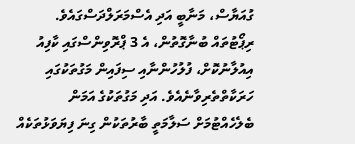ގުއަޔާސް، މަނާބީ އަދި އެސްމަރަލްދަސްގައެވެ.
ރިޕޯޓުތައް ބުނާގޮތުން، އެ 3 ޕްރޮވިންސްގައި ކާފިއު އިއުލާނުކޮށް، ފުލުހުންނާއި ސިފައިން މަގުތަކުގައި ހަރަކާތްތެރިވާނެއެވެ. އަދި މަގުތަކުގެ އަމަން ބެލެހެއްޓުމަށް ސަލާމަތީ ބާރުތަކުން ގިނަ ފިޔަވަޅުތަކެއް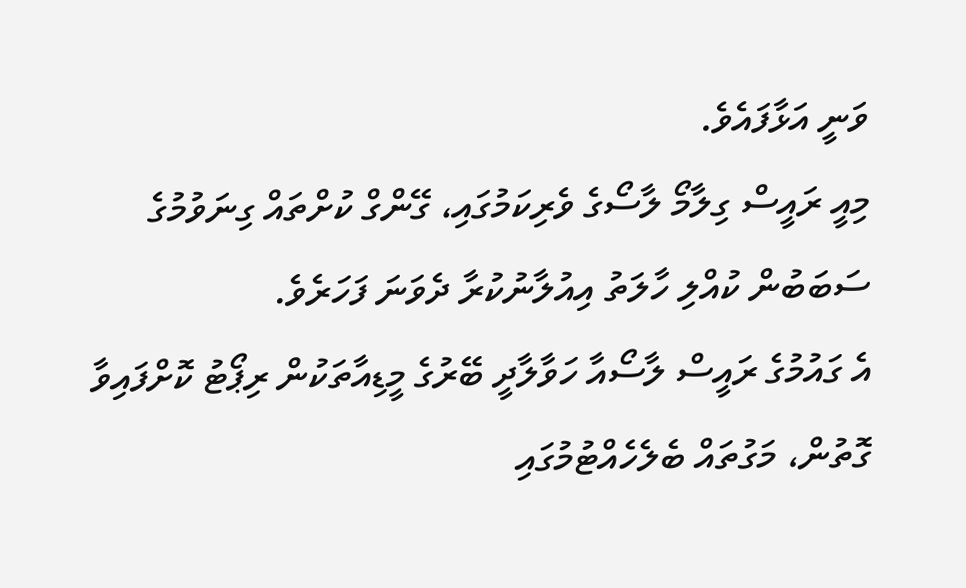ވަނީ އަޅާފައެވެ.
މިއީ ރައީސް ގިލާމޯ ލާސޯގެ ވެރިކަމުގައި، ގޭންގް ކުށްތައް ގިނަވުމުގެ ސަބަބުން ކުއްލި ހާލަތު އިއުލާނުކުރާ ދެވަނަ ފަހަރެވެ.
އެ ގައުމުގެ ރައީސް ލާސޯއާ ހަވާލާދީ ބޭރުގެ މީޑިއާތަކުން ރިޕޯޓު ކޮށްފައިވާ ގޮތުން، މަގުތައް ބެލެހެއްޓުމުގައި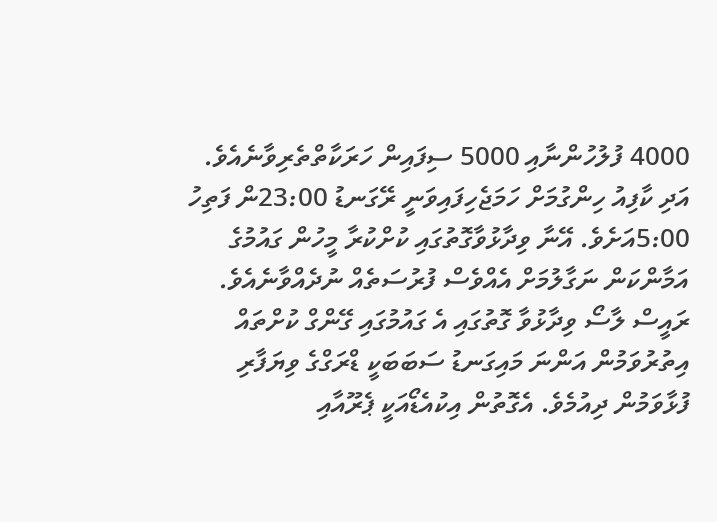4000 ފުލުހުންނާއި 5000 ސިފައިން ހަރަކާތްތެރިވާނެއެވެ. އަދި ކާފިއު ހިންގުމަށް ހަމަޖެހިފައިވަނީ ރޭގަނޑު 23:00ން ފަތިހު 5:00އަށެވެ. އޭނާ ވިދާޅުވާގޮތުގައި ކުށްކުރާ މީހުން ގައުމުގެ އަމާންކަން ނަގާލުމަށް އެއްވެސް ފުރުސަތެއް ނުދެއްވާނެއެވެ.
ރައީސް ލާސޯ ވިދާޅުވާ ގޮތުގައި އެ ގައުމުގައި ގޭންގް ކުށްތައް އިތުރުވަމުން އަންނަ މައިގަނޑު ސަބަބަކީ ޑްރަގްގެ ވިޔަފާރި ފުޅާވަމުން ދިއުމެވެ. އެގޮތުން އިކުއެޑޯއަކީ ޕެރޫއާއި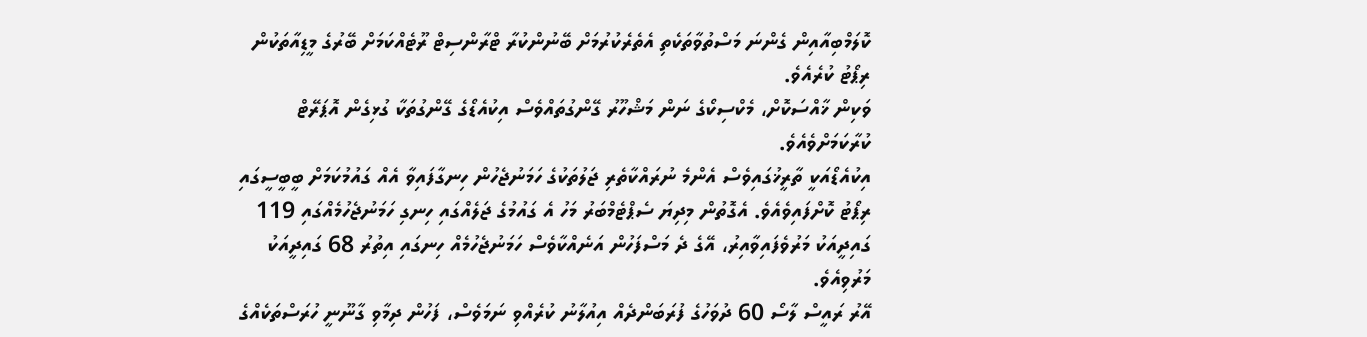ކޮލަމްބިއާއިން ގެންނަ މަސްތުވާތަކެތި އެތެރެކުރުމަށް ބޭނުންކުރާ ޓްރާންސިޓް ރޫޓެއްކަމަށް ބޭރުގެ މީޑިއާތަކުން ރިޕޯޓު ކުރެއެވެ.
ވަކިން ޚާއްސަކޮށް، މެކްސިކޯގެ ނަން މަޝްހޫރު ގޭންގުތައްވެސް އިކުއެޑޯގެ ގޭންގުތަކާ ގުޅިގެން އޮޕަރޭޓް ކުރާކަމަށްވެއެވެ.
އިކުއެޑޯއަކީ ތާރީޚުގައިވެސް އެންމެ ނުރައްކާތެރި ޖަލުތަކުގެ ހަމަނުޖެހުން ހިނގާފައިވާ އެއް ގައުމުކަމަށް ބީބީސީގައި ރިޕޯޓު ކޮށްފައިވެއެވެ. އެގޮތުން މިދިޔަ ސެޕްޓެމްބަރު މަހު އެ ގައުމުގެ ޖަލެއްގައި ހިނގި ހަމަނުޖެހުމެއްގައި 119 ގައިދީއަކު މަރުވެފައިވާއިރު، އޭގެ ދެ މަސްފަހުން އަނެއްކާވެސް ހަމަނުޖެހުމެއް ހިނގައި އިތުރު 68 ގައިދީއަކު މަރުވިއެވެ.
އޭރު ރައީސް ލާސޯ 60 ދުވަހުގެ ފުރަބަންދެއް އިއުލާނު ކުރެއްވި ނަމަވެސް، ފަހުން ދިމާވި ގާނޫނީ ހުރަސްތަކެއްގެ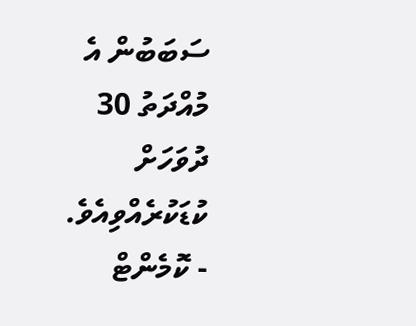ސަބަބުން އެ މުއްދަތު 30 ދުވަހަށް ކުޑަކުރެއްވިއެވެ.
- ކޮމެންޓް